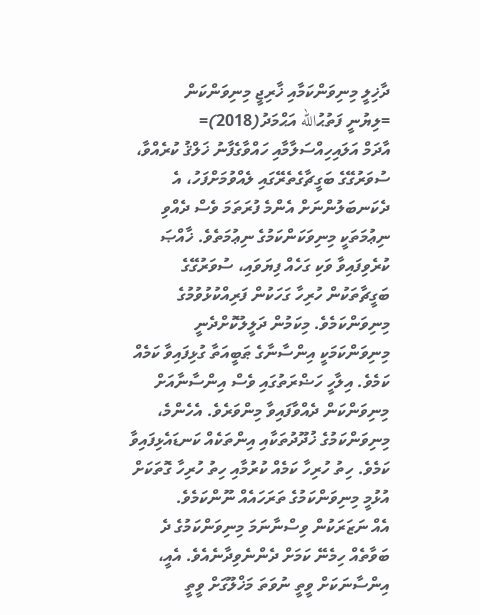ދާޚިލީ މިނިވަންކަމާއި ޚާރިޖީ މިނިވަންކަން
=ލިޔުނީ ފަތުޙުالله އަޙްމަދު(2018)=
އާދަމް އަލައިހިއްސަލާމާއި ހައްވާގެފާނު ޚަލްޤު ކުރެއްވާ، ސުވަރުގޭގެ ބަގީޗާގެތެރޭގައި ލެއްވުމަށްފަހު، އެ ދެކަނބަލުންނަށް އެންމެ ފުރަތަމަ ވެސް ދެއްވި ނިޢުމަތަކީ މިނިވަކަންކަމުގެ ނިޢުމަތެވެ. ޚާއްޞަ ކުރެވިފައިވާ ވަކި ގަހެއް ފިޔަވައި، ސުވަރުގޭގެ ބަގީޗާތަކުން ހުރިހާ ގަހަކުން ފަރިއްކުޅުވުމުގެ މިނިވަންކަމެވެ. މިކަމުން ދަލީލުކޮށްދެނީ މިނިވަންކަމަކީ އިންސާނާގެ ޠަބީއަތާ ގުޅިފައިވާ ކަމެއް ކަމެވެ. އިލާހީ ހަޟްރަތުގައި ވެސް އިންސާނާއަށް މިނިވަންކަން ދެއްވާފައިވާ މިންވަރެވެ. އެހެންމެ، މިނިވަންކަމުގެ ޚުދޫދުތަކާއި އިންތަކެއް ކަނޑައެޅިފައިވާ ކަމެވެ. ހިތު ހުރިހާ ކަމެއް ކުރުމާއި ހިތު ހުރިހާ ގޮތަކަށް އުޅުމީ މިނިވަންކަމުގެ ތަރަހައެއް ނޫންކަމެވެ.
އެއް ނަޒަރަކުން ވިސްނާނަމަ މިނިވަންކަމުގެ ދެ ބަވާތެއް ހިމެނޭ ކަމަށް ދެންނެވިދާނެއެވެ. އެއީ، އިންސާނަކަށް ވީތީ ނުވަތަ މަޚްލޫގަށް ވީތީ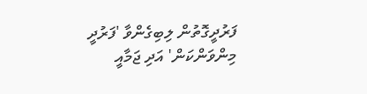ފަރުދީގޮތުން ލިބިގެންވާ 'ފަރުދީ މިންވަންކަން' އަދި ޖަމާއީ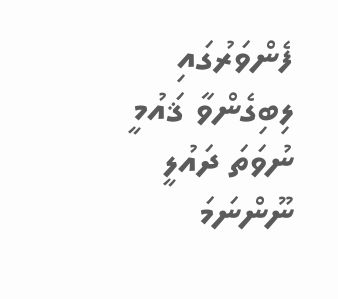ފެންވަރުގައި ލިބިގެންވާ ޤައުމީ ނުވަތަ ދައުލީ ނޫންނަމަ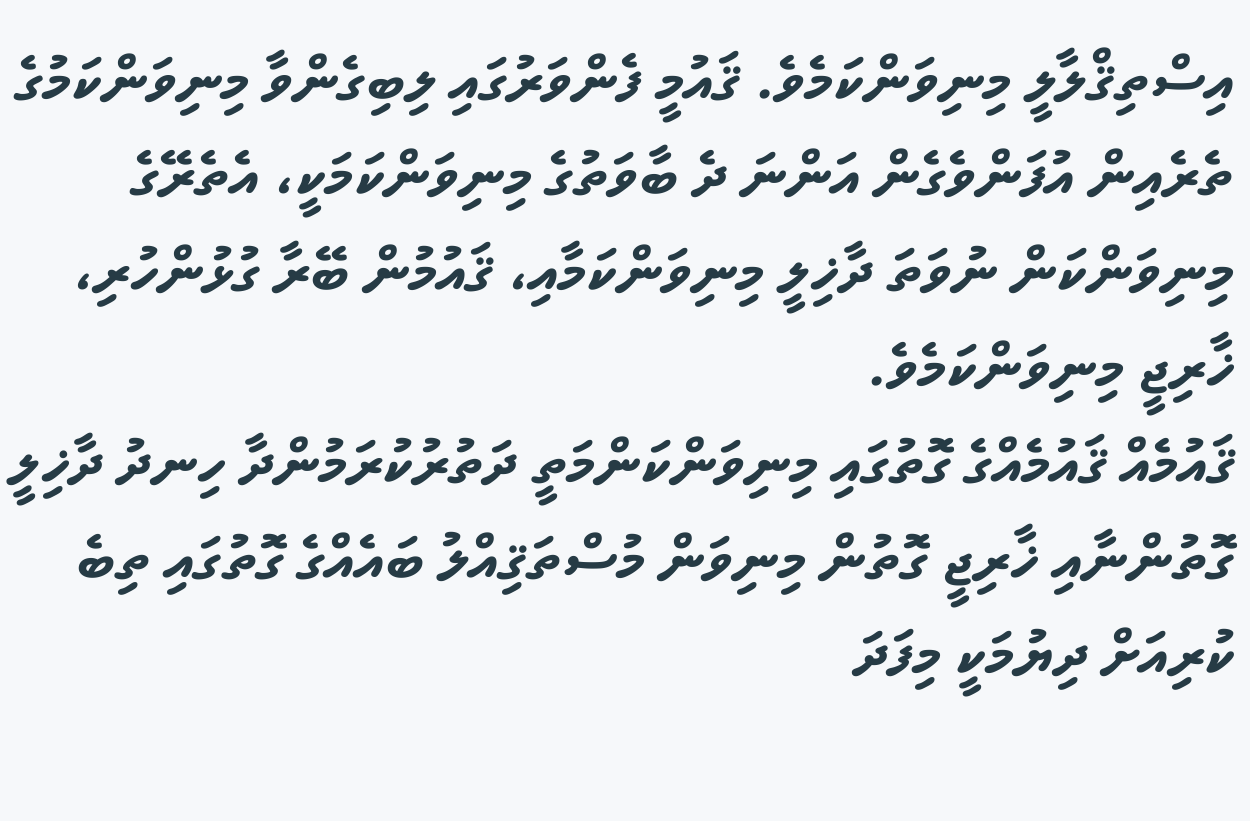އިސްތިޤްލާލީ މިނިވަންކަމެވެ. ޤައުމީ ފެންވަރުގައި ލިބިގެންވާ މިނިވަންކަމުގެ ތެރެއިން އުފަންވެގެން އަންނަ ދެ ބާވަތުގެ މިނިވަންކަމަކީ، އެތެރޭގެ މިނިވަންކަން ނުވަތަ ދާޚިލީ މިނިވަންކަމާއި، ޤައުމުން ބޭރާ ގުޅުންހުރި، ޚާރިޖީ މިނިވަންކަމެވެ.
ޤައުމެއް ޤައުމެއްގެ ގޮތުގައި މިނިވަންކަންމަތީ ދަތުރުކުރަމުންދާ ހިނދު ދާޚިލީ ގޮތުންނާއި ޚާރިޖީ ގޮތުން މިނިވަން މުސްތަޤިއްލު ބައެއްގެ ގޮތުގައި ތިބެ ކުރިއަށް ދިޔުމަކީ މިފަދަ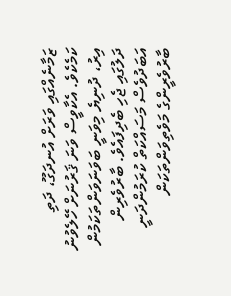ޒަމާނެއްގައި ވަރަށް އުނދަގޫ، ދަތި ކަމެކެވެ. އެކާވީސް ވަނަ ޤަރުނަށް ހޭލެވުނު އިރު، ދުނިޔެ މިވަނީ ބަވަނަވަންތަކަމުން ދަލުގައި ޖެހި ބެދިފައެވެ. ބާރުވެރިން އަބަދުވެސް މަސައްކަތް ކުރަމުންދަނީ ބާރުވެރީންގެ މަވެތިވަންތަކަން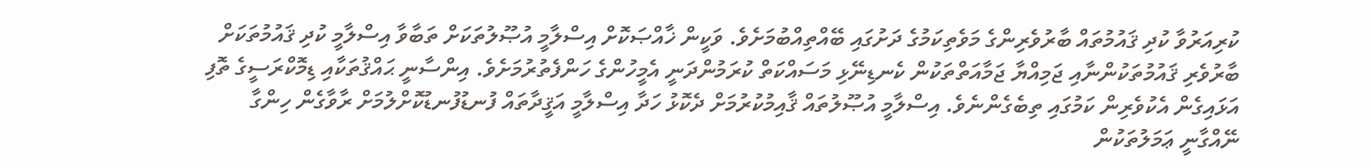ކުރިއަރުވާ ކުދި ޤައުމުތައް ބާރުވެރިންގެ މަވެތިކަމުގެ ދަށުގައި ބޭއްތިއްބުމަށެވެ. ވަކީން ޚާއްޞަކޮށް އިސްލާމީ އުޞޫލުތަކަށް ތަބާވާ އިސްލާމީ ކުދި ޤައުމުތަކަށް ބާރުވެރި ޤައުމުތަކުންނާއި ޖަމިއްޔާ ޖަމާއަތްތަކުން ކެނޑިނޭޅި މަސައްކަތް ކުރަމުންދަނީ އެމީހުންގެ ހަންފެތުރުމަށެވެ. އިންސާނީ ޙައްޤުތަކާއި ޑިމޮކްރަސީގެ ތޮފި އަޅައިގެން އެކުވެރިން ކަމުގައި ތިބެގެންނެވެ. އިސްލާމީ އުޞޫލުތައް ޤާއިމުކުރުމަށް ދެކޮޅު ހަދާ އިސްލާމީ އަޤީދާތައް ފުނޑުފުނޑުކޮށްލުމަށް ރާވާގެން ހިންގާ ނޭއްގާނީ ޢަމަލުތަކުން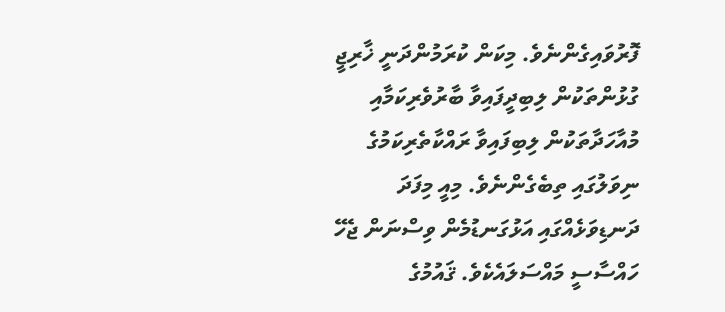ފޮރުވައިގެންނެވެ. މިކަން ކުރަމުންދަނީ ޚާރިޖީ ގުޅުންތަކުން ލިބިދީފައިވާ ބާރުވެރިކަމާއި މުއާހަދާތަކުން ލިބިފައިވާ ރައްކާތެރިކަމުގެ ނިވަލުގައި ތިބެގެންނެވެ. މިއީ މިފަދަ ދަނޑިވަޅެއްގައި އަޅުގަނޑުމެން ވިސްނަން ޖެހޭ ހައްސާސީ މައްސަލައެކެވެ. ޤައުމުގެ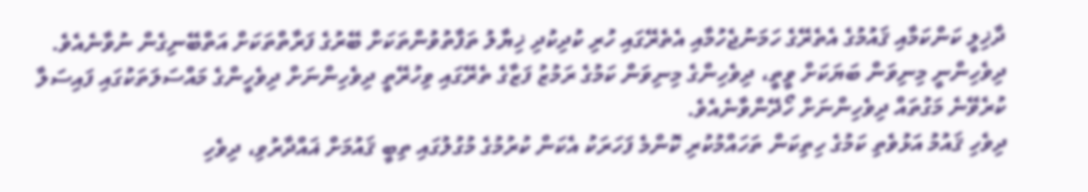ދާޚިލީ ކަންކަމާއި ޤައުމުގެ އެތެރޭގެ ހަމަނުޖެހުމާއި އެތެރޭގައި ހުރި ކުދިކުދި ޚިޔާލު ތަފާތުވުންތަކަށް ބޭރުގެ ފަރާތްތަކަށް އަތްބޭނިގެން ނުވާނެއެވެ. ދިވެހިންނީ މިނިވަން ބަޔަކަށް ވީތީ، ދިވެހިންގެ މިނިވަން ކަމުގެ ރަމުޒު ފަޒާގެ ތެރޭގައި ވިހުރޭތީ ދިވެހިންނަށް ދިވެހީންގެ މައްސަލަތަކުގައި ފައިސަލާ ކުރެވޭނެ މަގުތައް ދިވެހިންނަށް ހޯދޭންވާނެއެވެ.
ދިވެހި ޤައުމު އަޅުވެތި ކަމުގެ ހިތިކަން ތަހައްމުކުރި ކޮންމެ ފަހަރަކު އެކަން ކުރުމުގެ މުގުލުގައި ތިބީ ޤައުމަށް ޣައްދާރުވި، ދިވެހި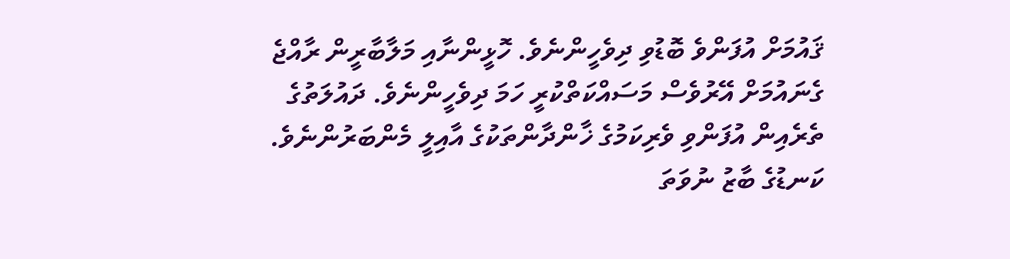ޤައުމަށް އުފަންވެ ބޮޑުވި ދިވެހީންނެވެ. ހޮޅީންނާއި މަލާބާރީން ރާއްޖެ ގެނައުމަށް އޭރުވެސް މަސައްކަތްކުރީ ހަމަ ދިވެހީންނެވެ. ދައުލަތުގެ ތެރެއިން އުފަންވި ވެރިކަމުގެ ޚާންދާންތަކުގެ އާއިލީ މެންބަރުންނެވެ. ކަނޑުގެ ބާޒު ނުވަތަ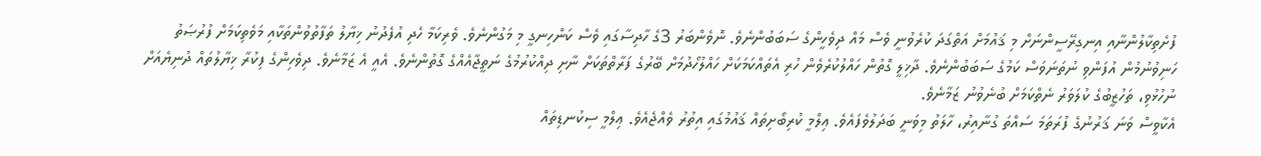ފުށެތިކާލުންނާއި އިނގިރޭސީންނަށް މި ޤައުމަށް އަތްގަދަ ކުރެވުނީ ވެސް މައް ދިވެހީންގެ ސަބަބުންނެވެ. ނޮވެންބަރު 3ގެ ހާދިސާގައި ވެސް ކަންހިނގީ މި މަގުންނެވެ. ވެރިކަމާ ހެދި އުފެދުނު ޚިޔާލު ތަފާތުވުންތަކާއި މަވެތިކަމަށް ފުރުޞަތު ހަނިވުނުމުން އުފަންވި ނުތަނަވަސް ކަމުގެ ސަބަބުންނެވެ. ދާޚިލީ ގޮތުން ހައްލުކުރެވެން ހުރި އެތައްކަމަކަށް ހައްލުހޯދުމަށް ބޭރުގެ ފަރާތްތަކަށް ނާށި ދިއްކުރުމުގެ ނަތީޖާއެއްގެ ގޮތުންނެވެ. އެއީ އެ ޒަމާނެވެ. ދިވެހިންގެ ފިކުރާ ޚިޔާލުތައް ދުނިޔެއަށް ނުހުޅުވި، ތަހުޒީބުގެ ކުލަވަރު ނެތްކަމަށް ބުނެވުނު ޒަމާނެވެ.
އެކާވީސް ވަނަ ޤަރުނުގެ ފުރަތަމަ ސައްތަ ގުނާއިރު، ހާލަތު މިވަނީ ބަދަލުވެފައެވެ. ޢިލްމީ ކުރިބޯށިތައް ޤައުމުގައި އިތުރު ވެއްޖެއެވެ. ޢިލްމީ ސިކުނޑިތައް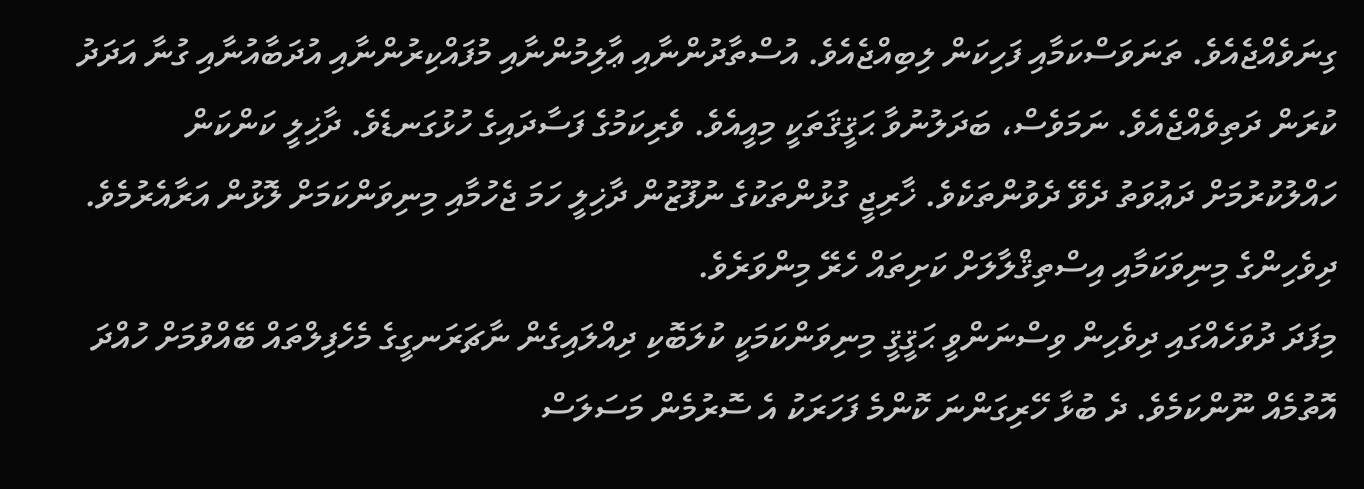ގިނަވެއްޖެއެވެ. ތަނަވަސްކަމާއި ފަހިކަން ލިބިއްޖެއެވެ. އުސްތާދުންނާއި ޢާލިމުންނާއި މުފައްކިރުންނާއި އުދަބާއުނާއި ގުނާ އަދަދު ކުރަން ދަތިވެއްޖެއެވެ. ނަމަވެސް، ބަދަލުނުވާ ޙަޤީޤަތަކީ މިއީއެވެ. ވެރިކަމުގެ ފަސާދައިގެ ހުޅުގަނޑެވެ. ދާޚިލީ ކަންކަން ހައްލުކުރުމަށް ދަޢުވަތު ދެވޭ ދެވުންތަކެވެ. ޚާރިޖީ ގުޅުންތަކުގެ ނުފޫޒުން ދާޚިލީ ހަމަ ޖެހުމާއި މިނިވަންކަމަށް ލޮޅުން އަރާއެރުމެވެ. ދިވެހިންގެ މިނިވަކަމާއި އިސްތިޤްލާލަށް ކަށިތައް ހެރޭ މިންވަރެވެ.
މިފަދަ ދުވަހެއްގައި ދިވެހިން ވިސްނަންވީ ޙަޤީޤީ މިނިވަންކަމަކީ ކުލަބޮކި ދިއްލައިގެން ނާޗަރަނގީގެ މެހެފިލްތައް ބޭއްވުމަށް ހުއްދަ އޮތުމެއް ނޫންކަމެވެ. ދެ ބުޅާ ހޭރިގަންނަ ކޮންމެ ފަހަރަކު އެ ސޮރުމެން މަސަލަސް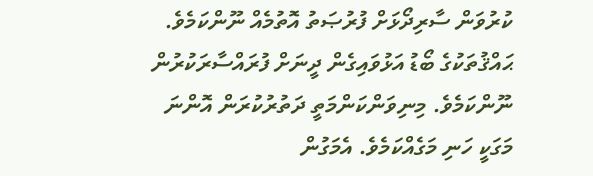ކުރުވަން ސާރިދޯޅަށް ފުރުޞަތު އޮތުމެއް ނޫންކަމެވެ. ޙައްޤުތަކުގެ ބޯޑު އަޅުވައިގެން ދީނަށް ފުރައްސާރަކުރުން ނޫންކަމެވެ. މިނިވަންކަންމަތީ ދަތުރުކުރަން އޮންނަ މަގަކީ ހަނި މަގެއްކަމެވެ. އެމަގުން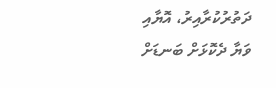ދަތުރުކުރާއިރު، އޮޔާއި ވަޔާ ދެކޮޅަށް ބަނޑަށް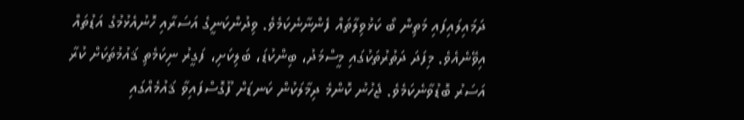ދަމައިލައިފައި މަތިން ބޯ ކަޅުވިލާތައް ފެންނާނެކަމެވެ. ވިދުންކަނީގެ އަސަރާއި ހޮނުއެޅުމުގެ އަޑުތައް އިވޭނެއެވެ. މިފަދަ ދަތުރުތަކުގައި މީސްމަދު، ބިންކުޑަ، ބަލިކަށި، ފަގީރު ނިކަމެތި ޤައުމުތަކަށް ކުރާ އަސަރު ބޮޑުވާނެކަމެވެ. ޖެހުނު ކޮންމެ ދިމާލަކުން ކަނޑަށް ފޫގޮސްފައިވާ ޤައުމެއްގައި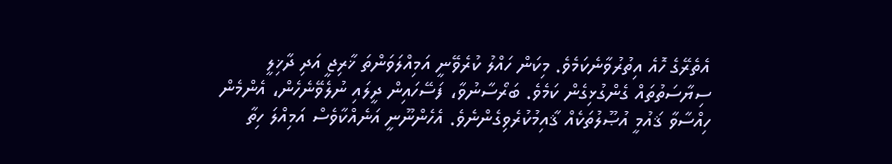އެތެރޭގެ ހޮއެ އިތުރުވާނެކަމެވެ. މިކަން ހައްލު ކުރެވޭނީ އަމިއްލަވަންތަ ޚާރިޖީ އަދި ދާޚިލީ ސިޔާސަތުތައް ގެންގުޅިގެން ކަމެވެ. ބަރޯސާނުވާ، ފަސޭހައިން ދީލައި ނުލެވޭނެހެން، އެންމެން ހިއްސާވާ ޤައުމީ އުޞޫލުތަކެއް ޤާއިމުކުރެވިގެންނެވެ. އެހެންނޫނީ އަނެއްކާވެސް އަމިއްލަ ހިތާ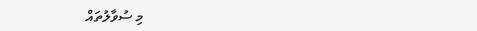މި ސުވާލުތައް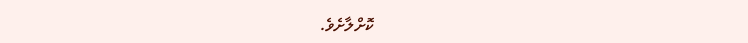ކޮށްލާށެވެ.